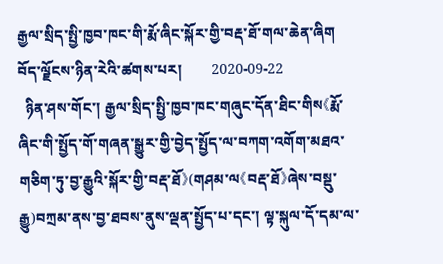རྒྱལ་སྲིད་སྤྱི་ཁྱབ་ཁང་གི་རྨོ་ཞིང་སྐོར་གྱི་བརྡ་ཐོ་གལ་ཆེན་ཞིག
བོད་ལྗོངས་ཉིན་རེའི་ཚགས་པར།        2020-09-22
  ཉིན་ཤས་གོང་། རྒྱལ་སྲིད་སྤྱི་ཁྱབ་ཁང་གཞུང་དོན་ཐིང་གིས《རྨོ་ཞིང་གི་སྤྱོད་གོ་གཞན་སྒྱུར་གྱི་བྱེད་སྤྱོད་ལ་བཀག་འགོག་མཐའ་གཅིག་ཏུ་བྱ་རྒྱུའི་སྐོར་གྱི་བརྡ་ཐོ》(གཤམ་ལ《བརྡ་ཐོ》ཞེས་བསྡུ་རྒྱུ)བཀྲམ་ནས་བྱ་ཐབས་ནུས་ལྡན་སྤྱོད་པ་དང་། ལྟ་སྐུལ་དོ་དམ་ལ་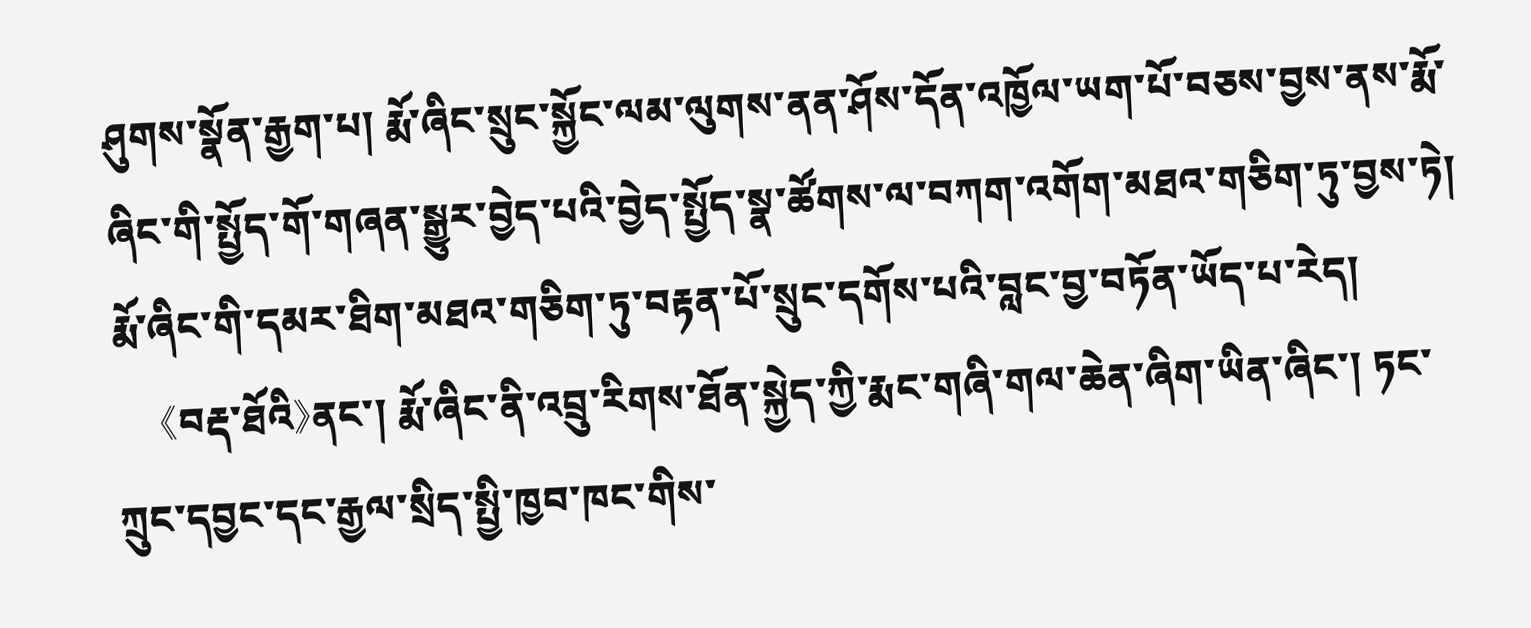ཤུགས་སྣོན་རྒྱག་པ། རྨོ་ཞིང་སྲུང་སྐྱོང་ལམ་ལུགས་ནན་ཤོས་དོན་འཁྱོལ་ཡག་པོ་བཅས་བྱས་ནས་རྨོ་ཞིང་གི་སྤྱོད་གོ་གཞན་སྒྱུར་བྱེད་པའི་བྱེད་སྤྱོད་སྣ་ཚོགས་ལ་བཀག་འགོག་མཐའ་གཅིག་ཏུ་བྱས་ཏེ། རྨོ་ཞིང་གི་དམར་ཐིག་མཐའ་གཅིག་ཏུ་བརྟན་པོ་སྲུང་དགོས་པའི་བླང་བྱ་བཏོན་ཡོད་པ་རེད།
    《བརྡ་ཐོའི》ནང་། རྨོ་ཞིང་ནི་འབྲུ་རིགས་ཐོན་སྐྱེད་ཀྱི་རྨང་གཞི་གལ་ཆེན་ཞིག་ཡིན་ཞིང་། ཏང་ཀྲུང་དབྱང་དང་རྒྱལ་སྲིད་སྤྱི་ཁྱབ་ཁང་གིས་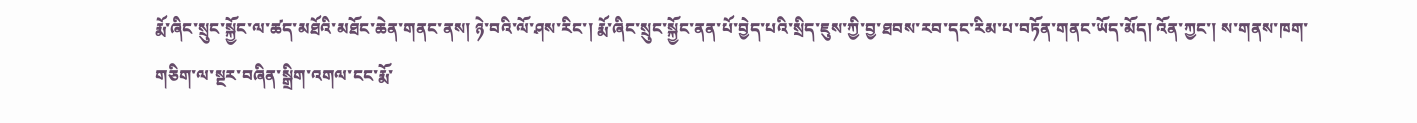རྨོ་ཞིང་སྲུང་སྐྱོང་ལ་ཚད་མཐོའི་མཐོང་ཆེན་གནང་ནས། ཉེ་བའི་ལོ་ཤས་རིང་། རྨོ་ཞིང་སྲུང་སྐྱོང་ནན་པོ་བྱེད་པའི་སྲིད་ཇུས་ཀྱི་བྱ་ཐབས་རབ་དང་རིམ་པ་བཏོན་གནང་ཡོད་མོད། འོན་ཀྱང་། ས་གནས་ཁག་གཅིག་ལ་སྔར་བཞིན་སྒྲིག་འགལ་ངང་རྨོ་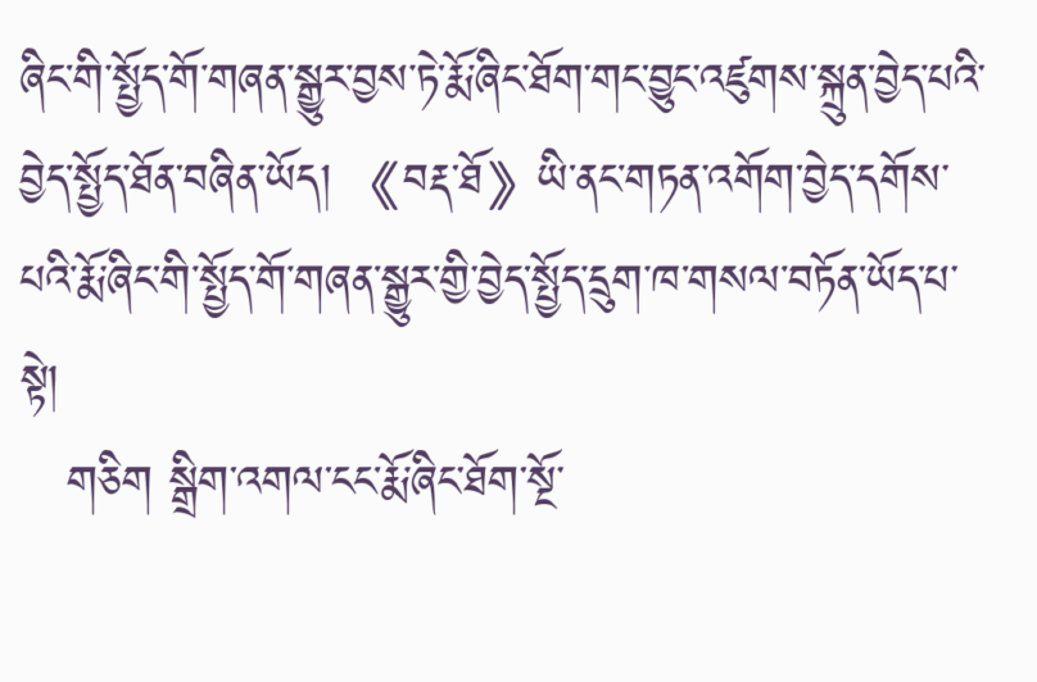ཞིང་གི་སྤྱོད་གོ་གཞན་སྒྱུར་བྱས་ཏེ་རྨོ་ཞིང་ཐོག་གང་བྱུང་འཛུགས་སྐྲུན་བྱེད་པའི་བྱེད་སྤྱོད་ཐོན་བཞིན་ཡོད། 《བརྡ་ཐོ》ཡི་ནང་གཏན་འགོག་བྱེད་དགོས་པའི་རྨོ་ཞིང་གི་སྤྱོད་གོ་གཞན་སྒྱུར་གྱི་བྱེད་སྤྱོད་དྲུག་ཁ་གསལ་བཏོན་ཡོད་པ་སྟེ།
   གཅིག སྒྲིག་འགལ་ངང་རྨོ་ཞིང་ཐོག་སྔོ་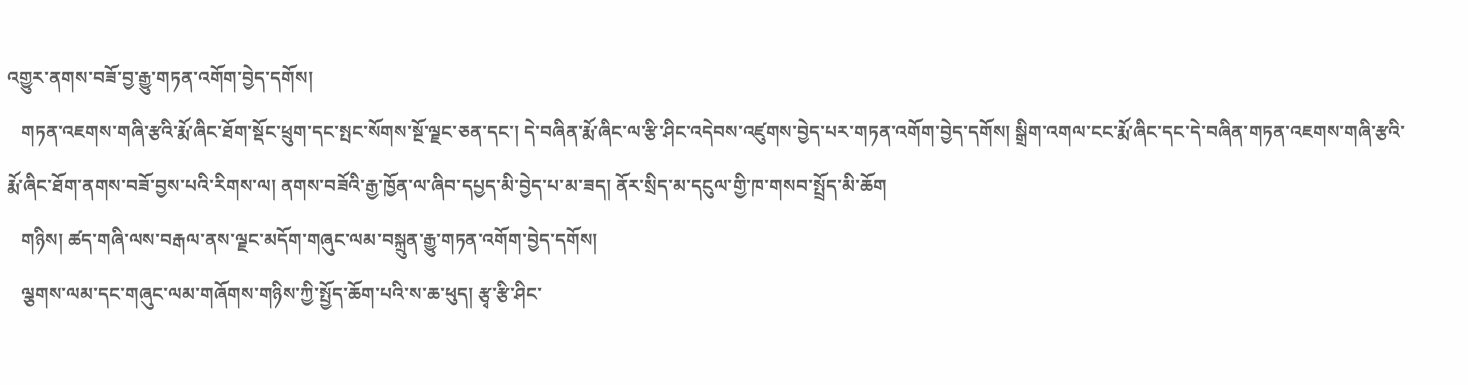འགྱུར་ནགས་བཟོ་བྱ་རྒྱུ་གཏན་འགོག་བྱེད་དགོས།
   གཏན་འཇགས་གཞི་རྩའི་རྨོ་ཞིང་ཐོག་སྡོང་ཕྲུག་དང་སྤང་སོགས་སྔོ་ལྗང་ཅན་དང་། དེ་བཞིན་རྨོ་ཞིང་ལ་རྩི་ཤིང་འདེབས་འཛུགས་བྱེད་པར་གཏན་འགོག་བྱེད་དགོས། སྒྲིག་འགལ་ངང་རྨོ་ཞིང་དང་དེ་བཞིན་གཏན་འཇགས་གཞི་རྩའི་རྨོ་ཞིང་ཐོག་ནགས་བཟོ་བྱས་པའི་རིགས་ལ། ནགས་བཟོའི་རྒྱ་ཁྱོན་ལ་ཞིབ་དཔྱད་མི་བྱེད་པ་མ་ཟད། ནོར་སྲིད་མ་དངུལ་གྱི་ཁ་གསབ་སྤྲོད་མི་ཆོག
   གཉིས། ཚད་གཞི་ལས་བརྒལ་ནས་ལྗང་མདོག་གཞུང་ལམ་བསྐྲུན་རྒྱུ་གཏན་འགོག་བྱེད་དགོས།
   ལྕགས་ལམ་དང་གཞུང་ལམ་གཞོགས་གཉིས་ཀྱི་སྤྱོད་ཆོག་པའི་ས་ཆ་ཕུད། རྩྭ་རྩི་ཤིང་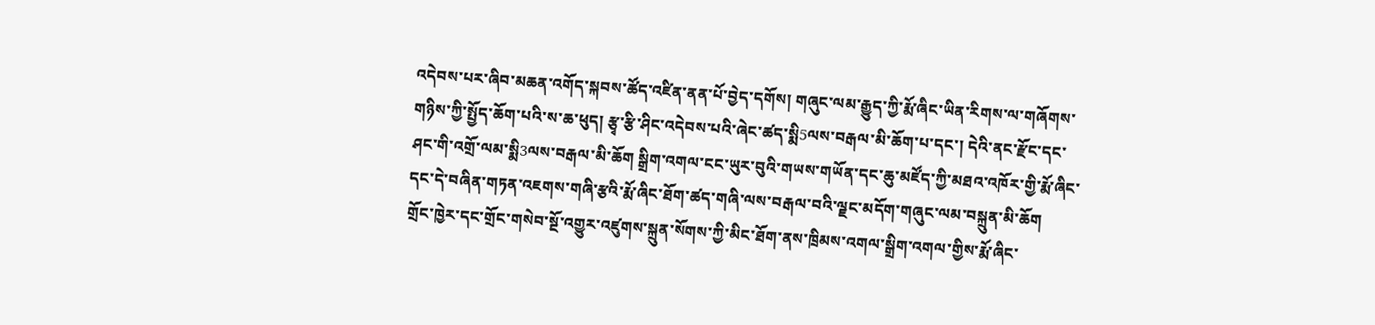འདེབས་པར་ཞིབ་མཆན་འགོད་སྐབས་ཚོད་འཛིན་ནན་པོ་བྱེད་དགོས། གཞུང་ལམ་རྒྱུད་ཀྱི་རྨོ་ཞིང་ཡིན་རིགས་ལ་གཞོགས་གཉིས་ཀྱི་སྤྱོད་ཆོག་པའི་ས་ཆ་ཕུད། རྩྭ་རྩི་ཤིང་འདེབས་པའི་ཞེང་ཚད་སྨི5ལས་བརྒལ་མི་ཆོག་པ་དང་། དེའི་ནང་རྫོང་དང་ཤང་གི་འགྲོ་ལམ་སྨི3ལས་བརྒལ་མི་ཆོག སྒྲིག་འགལ་ངང་ཡུར་བུའི་གཡས་གཡོན་དང་ཆུ་མཛོད་ཀྱི་མཐའ་འཁོར་གྱི་རྨོ་ཞིང་དང་དེ་བཞིན་གཏན་འཇགས་གཞི་རྩའི་རྨོ་ཞིང་ཐོག་ཚད་གཞི་ལས་བརྒལ་བའི་ལྗང་མདོག་གཞུང་ལམ་བསྐྲུན་མི་ཆོག  གྲོང་ཁྱེར་དང་གྲོང་གསེབ་སྔོ་འགྱུར་འཛུགས་སྐྲུན་སོགས་ཀྱི་མིང་ཐོག་ནས་ཁྲིམས་འགལ་སྒྲིག་འགལ་གྱིས་རྨོ་ཞིང་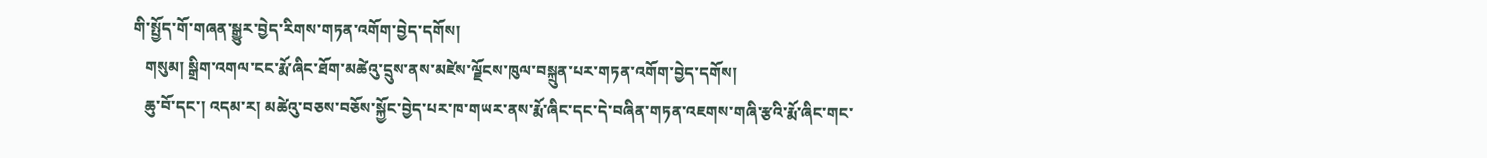གི་སྤྱོད་གོ་གཞན་སྒྱུར་བྱེད་རིགས་གཏན་འགོག་བྱེད་དགོས།
   གསུམ། སྒྲིག་འགལ་ངང་རྨོ་ཞིང་ཐོག་མཚེའུ་དྲུས་ནས་མཛེས་ལྗོངས་ཁུལ་བསྐྲུན་པར་གཏན་འགོག་བྱེད་དགོས།
   ཆུ་བོ་དང་། འདམ་ར། མཚེའུ་བཅས་བཅོས་སྐྱོང་བྱེད་པར་ཁ་གཡར་ནས་རྨོ་ཞིང་དང་དེ་བཞིན་གཏན་འཇགས་གཞི་རྩའི་རྨོ་ཞིང་གང་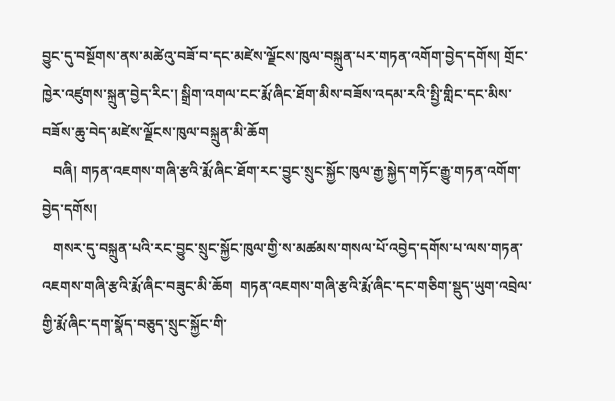བྱུང་དུ་བསྔོགས་ནས་མཚེའུ་བཟོ་བ་དང་མཛེས་ལྗོངས་ཁུལ་བསྐྲུན་པར་གཏན་འགོག་བྱེད་དགོས། གྲོང་ཁྱེར་འཛུགས་སྐྲུན་བྱེད་རིང་། སྒྲིག་འགལ་ངང་རྨོ་ཞིང་ཐོག་མིས་བཟོས་འདམ་རའི་སྤྱི་གླིང་དང་མིས་བཟོས་ཆུ་བེད་མཛེས་ལྗོངས་ཁུལ་བསྐྲུན་མི་ཆོག
   བཞི། གཏན་འཇགས་གཞི་རྩའི་རྨོ་ཞིང་ཐོག་རང་བྱུང་སྲུང་སྐྱོང་ཁུལ་རྒྱ་སྐྱེད་གཏོང་རྒྱུ་གཏན་འགོག་བྱེད་དགོས།
   གསར་དུ་བསྐྲུན་པའི་རང་བྱུང་སྲུང་སྐྱོང་ཁུལ་གྱི་ས་མཚམས་གསལ་པོ་འབྱེད་དགོས་པ་ལས་གཏན་འཇགས་གཞི་རྩའི་རྨོ་ཞིང་བཟུང་མི་ཆོག  གཏན་འཇགས་གཞི་རྩའི་རྨོ་ཞིང་དང་གཅིག་སྡུད་ཡུག་འབྲེལ་གྱི་རྨོ་ཞིང་དག་སྣོད་བཅུད་སྲུང་སྐྱོང་གི་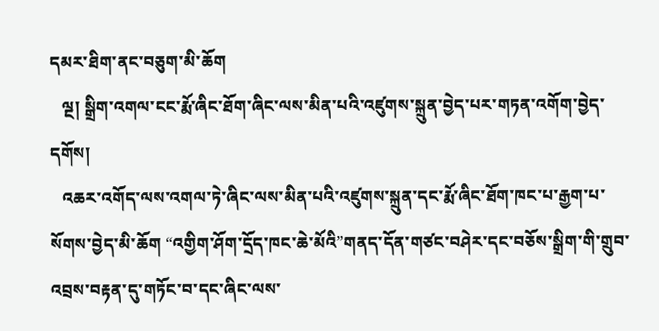དམར་ཐིག་ནང་བཅུག་མི་ཆོག
   ལྔ། སྒྲིག་འགལ་ངང་རྨོ་ཞིང་ཐོག་ཞིང་ལས་མིན་པའི་འཛུགས་སྐྲུན་བྱེད་པར་གཏན་འགོག་བྱེད་དགོས།
   འཆར་འགོད་ལས་འགལ་ཏེ་ཞིང་ལས་མིན་པའི་འཛུགས་སྐྲུན་དང་རྨོ་ཞིང་ཐོག་ཁང་པ་རྒྱག་པ་སོགས་བྱེད་མི་ཆོག “འགྱིག་ཤོག་དྲོད་ཁང་ཆེ་མོའི”གནད་དོན་གཙང་བཤེར་དང་བཅོས་སྒྲིག་གི་གྲུབ་འབྲས་བརྟན་དུ་གཏོང་བ་དང་ཞིང་ལས་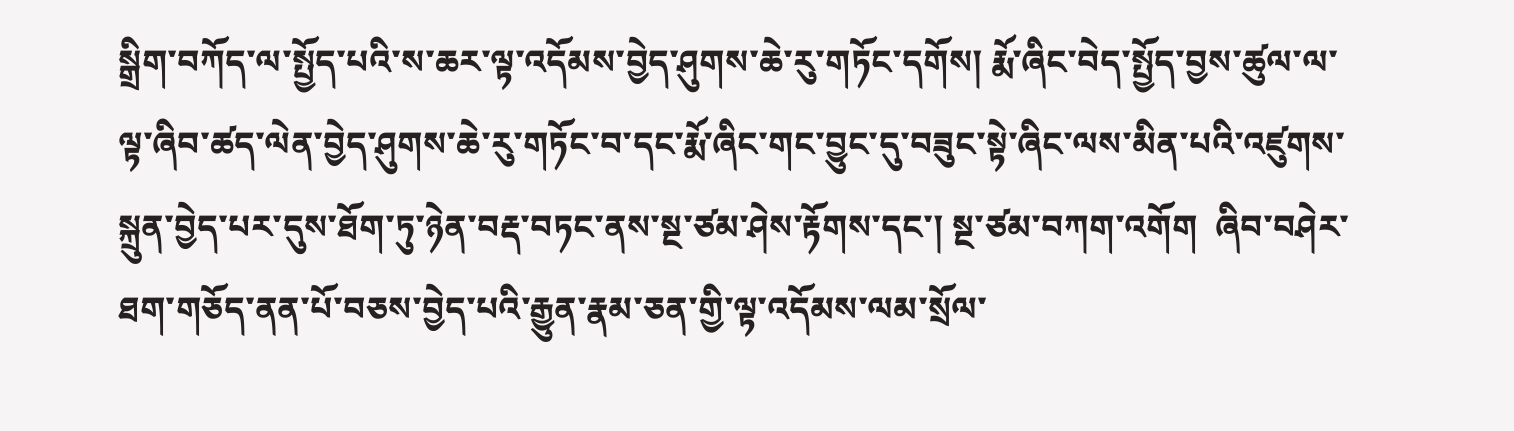སྒྲིག་བཀོད་ལ་སྤྱོད་པའི་ས་ཆར་ལྟ་འདོམས་བྱེད་ཤུགས་ཆེ་རུ་གཏོང་དགོས། རྨོ་ཞིང་བེད་སྤྱོད་བྱས་ཚུལ་ལ་ལྟ་ཞིབ་ཚད་ལེན་བྱེད་ཤུགས་ཆེ་རུ་གཏོང་བ་དང་རྨོ་ཞིང་གང་བྱུང་དུ་བཟུང་སྟེ་ཞིང་ལས་མིན་པའི་འཛུགས་སྐྲུན་བྱེད་པར་དུས་ཐོག་ཏུ་ཉེན་བརྡ་བཏང་ནས་སྔ་ཙམ་ཤེས་རྟོགས་དང་། སྔ་ཙམ་བཀག་འགོག  ཞིབ་བཤེར་ཐག་གཅོད་ནན་པོ་བཅས་བྱེད་པའི་རྒྱུན་རྣམ་ཅན་གྱི་ལྟ་འདོམས་ལམ་སྲོལ་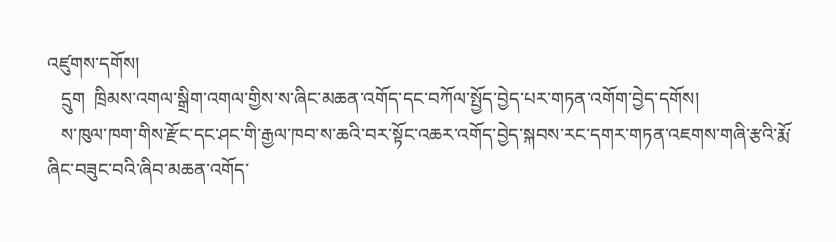འཛུགས་དགོས།
   དྲུག  ཁྲིམས་འགལ་སྒྲིག་འགལ་གྱིས་ས་ཞིང་མཆན་འགོད་དང་བཀོལ་སྤྱོད་བྱེད་པར་གཏན་འགོག་བྱེད་དགོས།
   ས་ཁུལ་ཁག་གིས་རྫོང་དང་ཤང་གི་རྒྱལ་ཁབ་ས་ཆའི་བར་སྟོང་འཆར་འགོད་བྱེད་སྐབས་རང་དགར་གཏན་འཇགས་གཞི་རྩའི་རྨོ་ཞིང་བཟུང་བའི་ཞིབ་མཆན་འགོད་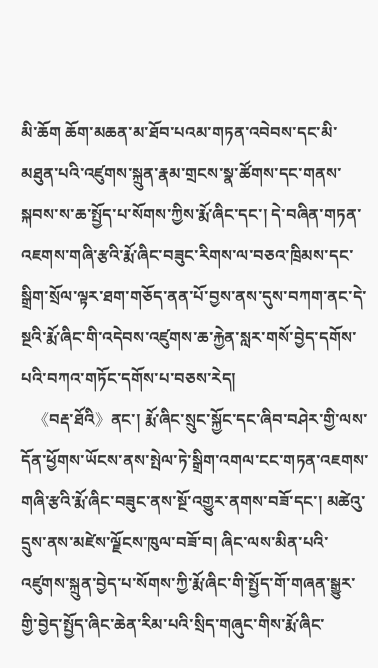མི་ཆོག ཆོག་མཆན་མ་ཐོབ་པའམ་གཏན་འབེབས་དང་མི་མཐུན་པའི་འཛུགས་སྐྲུན་རྣམ་གྲངས་སྣ་ཚོགས་དང་གནས་སྐབས་ས་ཆ་སྤྱོད་པ་སོགས་ཀྱིས་རྨོ་ཞིང་དང་། དེ་བཞིན་གཏན་འཇགས་གཞི་རྩའི་རྨོ་ཞིང་བཟུང་རིགས་ལ་བཅའ་ཁྲིམས་དང་སྒྲིག་སྲོལ་ལྟར་ཐག་གཅོད་ནན་པོ་བྱས་ནས་དུས་བཀག་ནང་དེ་སྔའི་རྨོ་ཞིང་གི་འདེབས་འཛུགས་ཆ་རྐྱེན་སླར་གསོ་བྱེད་དགོས་པའི་བཀའ་གཏོང་དགོས་པ་བཅས་རེད།
   《བརྡ་ཐོའི》ནང་། རྨོ་ཞིང་སྲུང་སྐྱོང་དང་ཞིབ་བཤེར་གྱི་ལས་དོན་ཕྱོགས་ཡོངས་ནས་སྤེལ་ཏེ་སྒྲིག་འགལ་ངང་གཏན་འཇགས་གཞི་རྩའི་རྨོ་ཞིང་བཟུང་ནས་སྔོ་འགྱུར་ནགས་བཟོ་དང་། མཚེའུ་དྲུས་ནས་མཛེས་ལྗོངས་ཁུལ་བཟོ་བ། ཞིང་ལས་མིན་པའི་འཛུགས་སྐྲུན་བྱེད་པ་སོགས་ཀྱི་རྨོ་ཞིང་གི་སྤྱོད་གོ་གཞན་སྒྱུར་གྱི་བྱེད་སྤྱོད་ཞིང་ཆེན་རིམ་པའི་སྲིད་གཞུང་གིས་རྨོ་ཞིང་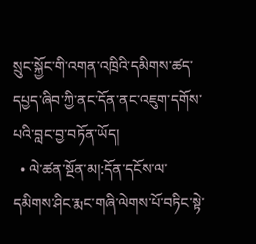སྲུང་སྐྱོང་གི་འགན་འཁྲིའི་དམིགས་ཚད་དཔྱད་ཞིབ་ཀྱི་ནང་དོན་ནང་འཇུག་དགོས་པའི་བླང་བྱ་བཏོན་ཡོད།
  • ལེ་ཚན་སྔོན་མ།:དོན་དངོས་ལ་དམིགས་ཤིང་རྨང་གཞི་ལེགས་པོ་བཏིང་སྟེ་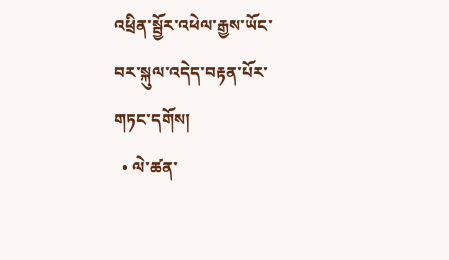འཕྲིན་སྦྱོར་འཕེལ་རྒྱས་ཡོང་བར་སྐུལ་འདེད་བརྟན་པོར་གཏང་དགོས།
  • ལེ་ཚན་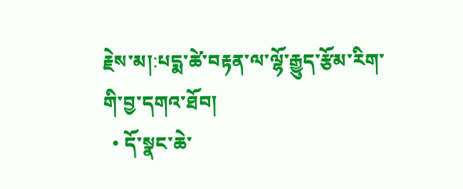རྗེས་མ།:པདྨ་ཚེ་བརྟན་ལ་ལྷོ་རྒྱུད་རྩོམ་རིག་གི་བྱ་དགའ་ཐོབ།
  • དོ་སྣང་ཆེ་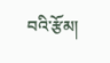བའི་རྩོམ།